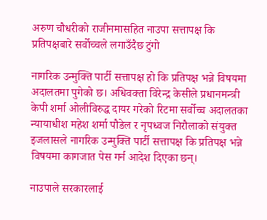अरुण चौधरीको राजीनमासहित नाउपा सत्तापक्ष कि प्रतिपक्षबारे सर्वोच्चले लगाउँदैछ टुंगो

नागरिक उन्मुक्ति पार्टी सत्तापक्ष हो कि प्रतिपक्ष भन्ने विषयमा अदालतमा पुगेको छ। अधिवक्ता विरेन्द्र केसीले प्रधानमन्त्री केपी शर्मा ओलीविरुद्ध दायर गरेको रिटमा सर्वोच्च अदालतका न्यायाधीश महेश शर्मा पौडेल र नृपध्वज निरौलाको संयुक्त इजलासले नागरिक उन्मुक्ति पार्टी सत्तापक्ष कि प्रतिपक्ष भन्ने विषयमा कागजात पेस गर्न आदेश दिएका छन्।

नाउपाले सरकारलाई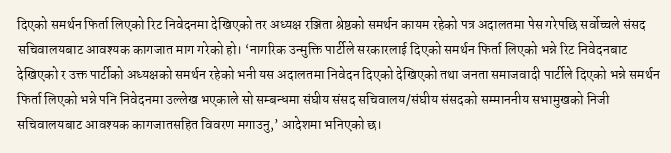दिएको समर्थन फिर्ता लिएको रिट निवेदनमा देखिएको तर अध्यक्ष रञ्जिता श्रेष्ठको समर्थन कायम रहेको पत्र अदालतमा पेस गरेपछि सर्वोच्चले संसद सचिवालयबाट आवश्यक कागजात माग गरेको हो। ‘नागरिक उन्मुक्ति पार्टीले सरकारलाई दिएको समर्थन फिर्ता लिएको भन्ने रिट निवेदनबाट देखिएको र उक्त पार्टीको अध्यक्षको समर्थन रहेको भनी यस अदालतमा निवेदन दिएको देखिएको तथा जनता समाजवादी पार्टीले दिएको भन्ने समर्थन फिर्ता लिएको भन्ने पनि निवेदनमा उल्लेख भएकाले सो सम्बन्धमा संघीय संसद सचिवालय/संघीय संसदको सम्माननीय सभामुखको निजी सचिवालयबाट आवश्यक कागजातसहित विवरण मगाउनु,’ आदेशमा भनिएको छ।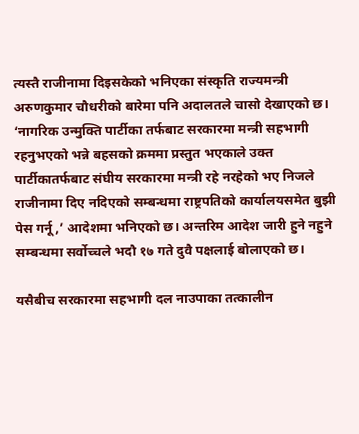त्यस्तै राजीनामा दिइसकेको भनिएका संस्कृति राज्यमन्त्री अरुणकुमार चौधरीको बारेमा पनि अदालतले चासो देखाएको छ। ‘नागरिक उन्मुक्ति पार्टीका तर्फबाट सरकारमा मन्त्री सहभागी रहनुभएको भन्ने बहसको क्रममा प्रस्तुत भएकाले उक्त पार्टीकातर्फबाट संघीय सरकारमा मन्त्री रहे नरहेको भए निजले राजीनामा दिए नदिएको सम्बन्धमा राष्ट्रपतिको कार्यालयसमेत बुझी पेस गर्नू,’ आदेशमा भनिएको छ। अन्तरिम आदेश जारी हुने नहुने सम्बन्धमा सर्वोच्चले भदौ १७ गते दुवै पक्षलाई बोलाएको छ।

यसैबीच सरकारमा सहभागी दल नाउपाका तत्कालीन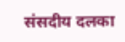संसदीय दलका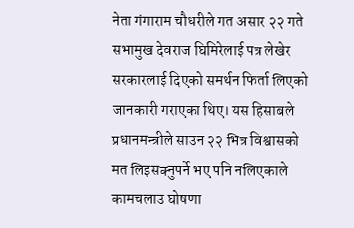नेता गंगाराम चौधरीले गत असार २२ गते सभामुख देवराज घिमिरेलाई पत्र लेखेर सरकारलाई दिएको समर्थन फिर्ता लिएको जानकारी गराएका थिए। यस हिसाबले प्रधानमन्त्रीले साउन २२ भित्र विश्वासको मत लिइसक्नुपर्ने भए पनि नलिएकाले कामचलाउ घोषणा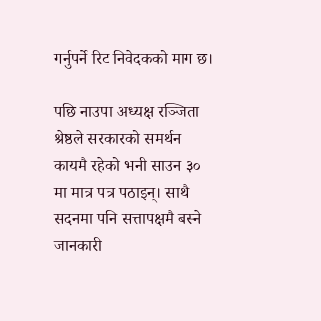गर्नुपर्ने रिट निवेदकको माग छ।

पछि नाउपा अध्यक्ष रञ्जिता श्रेष्ठले सरकारको समर्थन कायमै रहेको भनी साउन ३० मा मात्र पत्र पठाइन्। साथै सदनमा पनि सत्तापक्षमै बस्ने जानकारी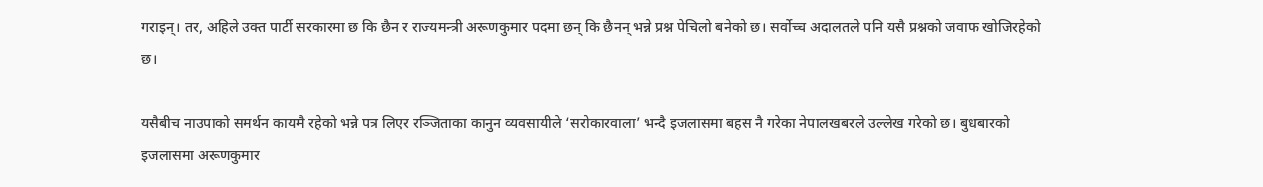गराइन्। तर, अहिले उक्त पार्टी सरकारमा छ कि छैन र राज्यमन्त्री अरूणकुमार पदमा छन् कि छैनन् भन्ने प्रश्न पेचिलो बनेको छ। सर्वोच्च अदालतले पनि यसै प्रश्नको जवाफ खोजिरहेको छ।

यसैबीच नाउपाको समर्थन कायमै रहेको भन्ने पत्र लिएर रञ्जिताका कानुन व्यवसायीले ‘सरोकारवाला’ भन्दै इजलासमा बहस नै गरेका नेपालखबरले उल्लेख गरेको छ। बुधबारको इजलासमा अरूणकुमार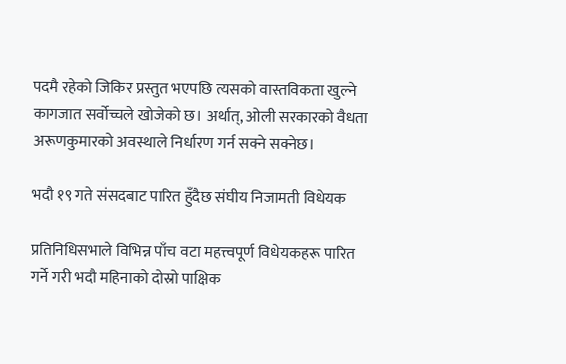पदमै रहेको जिकिर प्रस्तुत भएपछि त्यसको वास्तविकता खुल्ने कागजात सर्वोच्चले खोजेको छ। अर्थात्, ओली सरकारको वैधता अरूणकुमारको अवस्थाले निर्धारण गर्न सक्ने सक्नेछ।

भदौ १९ गते संसदबाट पारित हुँदैछ संघीय निजामती विधेयक

प्रतिनिधिसभाले विभिन्न पाँच वटा महत्त्वपूर्ण विधेयकहरू पारित गर्ने गरी भदौ महिनाको दोस्रो पाक्षिक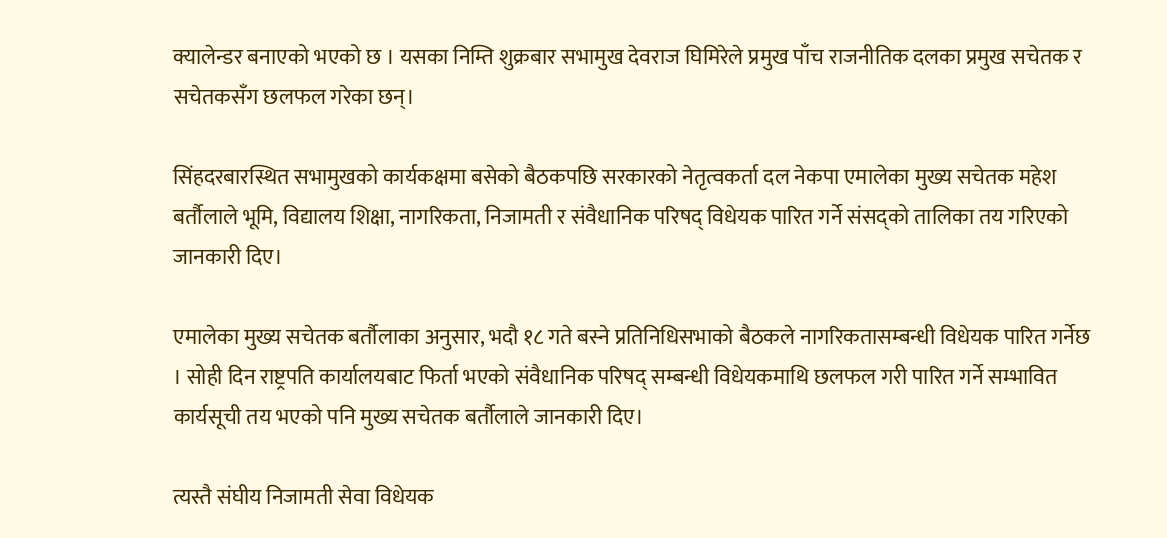क्यालेन्डर बनाएको भएको छ । यसका निम्ति शुक्रबार सभामुख देवराज घिमिरेले प्रमुख पाँच राजनीतिक दलका प्रमुख सचेतक र सचेतकसँग छलफल गरेका छन्।

सिंहदरबारस्थित सभामुखको कार्यकक्षमा बसेको बैठकपछि सरकारको नेतृत्वकर्ता दल नेकपा एमालेका मुख्य सचेतक महेश बर्तौलाले भूमि, विद्यालय शिक्षा, नागरिकता, निजामती र संवैधानिक परिषद् विधेयक पारित गर्ने संसद्को तालिका तय गरिएको जानकारी दिए।

एमालेका मुख्य सचेतक बर्तौलाका अनुसार, भदौ १८ गते बस्ने प्रतिनिधिसभाको बैठकले नागरिकतासम्बन्धी विधेयक पारित गर्नेछ । सोही दिन राष्ट्रपति कार्यालयबाट फिर्ता भएको संवैधानिक परिषद् सम्बन्धी विधेयकमाथि छलफल गरी पारित गर्ने सम्भावित कार्यसूची तय भएको पनि मुख्य सचेतक बर्तौलाले जानकारी दिए।

त्यस्तै संघीय निजामती सेवा विधेयक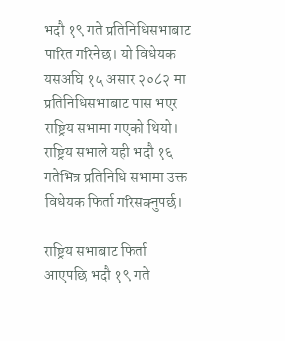भदौ १९ गते प्रतिनिधिसभाबाट पारित गरिनेछ। यो विधेयक यसअघि १५ असार २०८२ मा प्रतिनिधिसभाबाट पास भएर राष्ट्रिय सभामा गएको थियो। राष्ट्रिय सभाले यही भदौ १६ गतेभित्र प्रतिनिधि सभामा उक्त विधेयक फिर्ता गरिसक्नुपर्छ।

राष्ट्रिय सभाबाट फिर्ता आएपछि भदौ १९ गते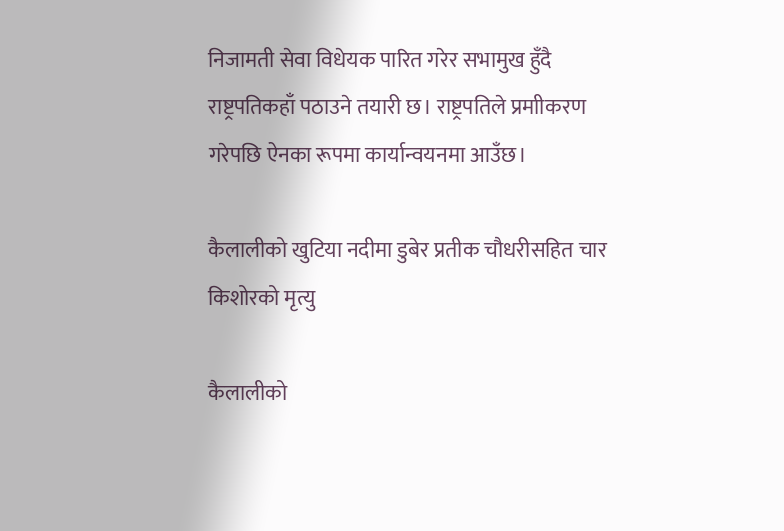निजामती सेवा विधेयक पारित गरेर सभामुख हुँदै राष्ट्रपतिकहाँ पठाउने तयारी छ। राष्ट्रपतिले प्रमाीकरण गरेपछि ऐनका रूपमा कार्यान्वयनमा आउँछ।

कैलालीको खुटिया नदीमा डुबेर प्रतीक चौधरीसहित चार किशोरको मृत्यु

कैलालीको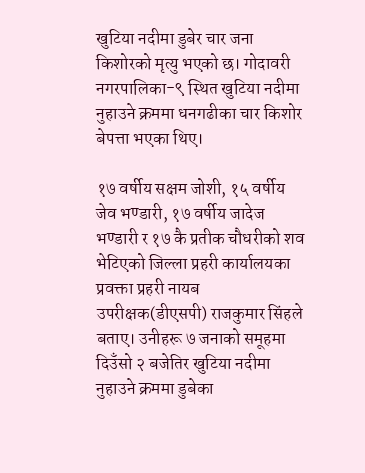खुटिया नदीमा डुबेर चार जना किशोरको मृत्यु भएको छ। गोदावरी नगरपालिका-९ स्थित खुटिया नदीमा नुहाउने क्रममा धनगढीका चार किशोर बेपत्ता भएका थिए।

१७ वर्षीय सक्षम जोशी, १५ वर्षीय जेव भण्डारी, १७ वर्षीय जादेज भण्डारी र १७ कै प्रतीक चौधरीको शव भेटिएको जिल्ला प्रहरी कार्यालयका प्रवक्ता प्रहरी नायब उपरीक्षक(डीएसपी) राजकुमार सिंहले बताए। उनीहरू ७ जनाको समूहमा दिउँसो २ बजेतिर खुटिया नदीमा नुहाउने क्रममा डुबेका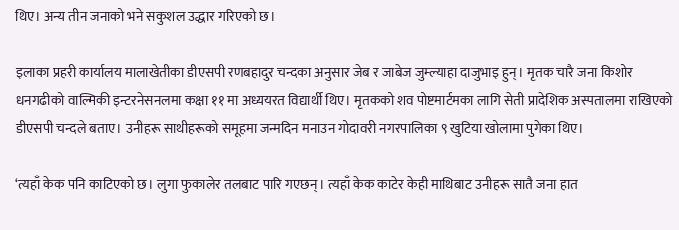थिए। अन्य तीन जनाको भने सकुशल उद्धार गरिएको छ।

इलाका प्रहरी कार्यालय मालाखेतीका डीएसपी रणबहादुर चन्दका अनुसार जेब र जाबेज जुम्ल्याहा दाजुभाइ हुन्। मृतक चारै जना किशोर धनगढीको वाल्मिकी इन्टरनेसनलमा कक्षा ११ मा अध्ययरत विद्यार्थी थिए। मृतकको शव पोष्टमार्टमका लागि सेती प्रादेशिक अस्पतालमा राखिएको डीएसपी चन्दले बताए। उनीहरू साथीहरूको समूहमा जन्मदिन मनाउन गोदावरी नगरपालिका ९ खुटिया खोलामा पुगेका थिए।

‘त्यहाँ केक पनि काटिएको छ। लुगा फुकालेर तलबाट पारि गएछन्। त्यहाँ केक काटेर केही माथिबाट उनीहरू सातै जना हात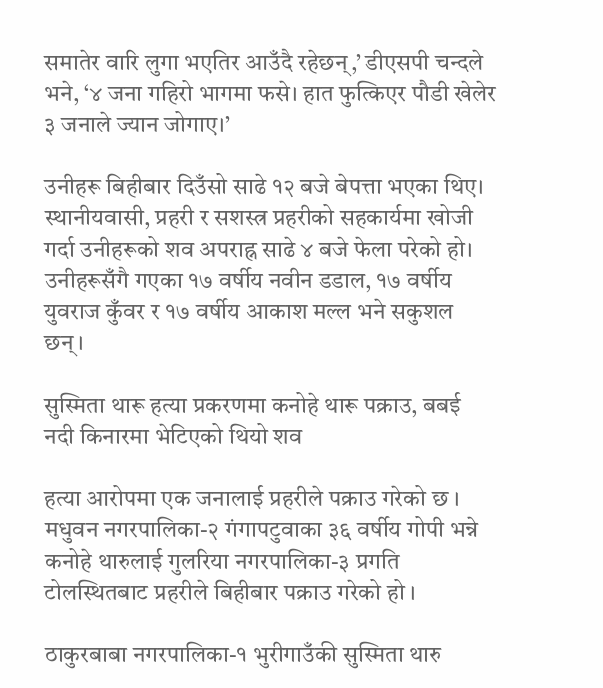समातेर वारि लुगा भएतिर आउँदै रहेछन्,’ डीएसपी चन्दले भने, ‘४ जना गहिरो भागमा फसे। हात फुत्किएर पौडी खेलेर ३ जनाले ज्यान जोगाए।’

उनीहरू बिहीबार दिउँसो साढे १२ बजे बेपत्ता भएका थिए। स्थानीयवासी, प्रहरी र सशस्त्र प्रहरीको सहकार्यमा खोजी गर्दा उनीहरूको शव अपराह्न साढे ४ बजे फेला परेको हो। उनीहरूसँगै गएका १७ वर्षीय नवीन डडाल, १७ वर्षीय युवराज कुँवर र १७ वर्षीय आकाश मल्ल भने सकुशल छन्।

सुस्मिता थारू हत्या प्रकरणमा कनोहे थारू पक्राउ, बबई नदी किनारमा भेटिएको थियो शव

हत्या आरोपमा एक जनालाई प्रहरीले पक्राउ गरेको छ । मधुवन नगरपालिका-२ गंगापटुवाका ३६ वर्षीय गोपी भन्ने कनोहे थारुलाई गुलरिया नगरपालिका-३ प्रगति टोलस्थितबाट प्रहरीले बिहीबार पक्राउ गरेको हो ।

ठाकुरबाबा नगरपालिका-१ भुरीगाउँकी सुस्मिता थारु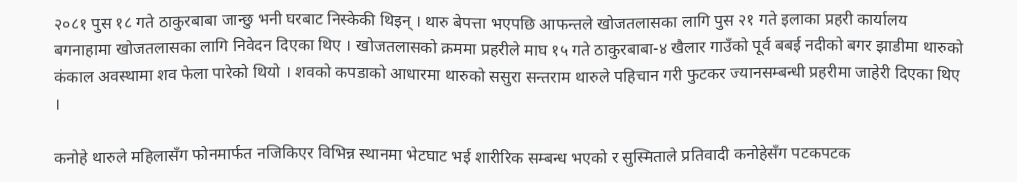२०८१ पुस १८ गते ठाकुरबाबा जान्छु भनी घरबाट निस्केकी थिइन् । थारु बेपत्ता भएपछि आफन्तले खोजतलासका लागि पुस २१ गते इलाका प्रहरी कार्यालय बगनाहामा खोजतलासका लागि निवेदन दिएका थिए । खोजतलासको क्रममा प्रहरीले माघ १५ गते ठाकुरबाबा-४ खैलार गाउँको पूर्व बबई नदीको बगर झाडीमा थारुको कंकाल अवस्थामा शव फेला पारेको थियो । शवको कपडाको आधारमा थारुको ससुरा सन्तराम थारुले पहिचान गरी फुटकर ज्यानसम्बन्धी प्रहरीमा जाहेरी दिएका थिए ।

कनोहे थारुले महिलासँग फोनमार्फत नजिकिएर विभिन्न स्थानमा भेटघाट भई शारीरिक सम्बन्ध भएको र सुस्मिताले प्रतिवादी कनोहेसँग पटकपटक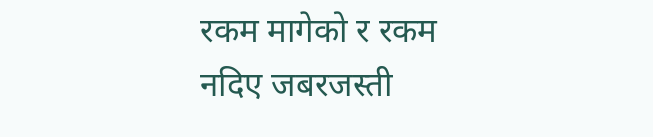रकम मागेको र रकम नदिए जबरजस्ती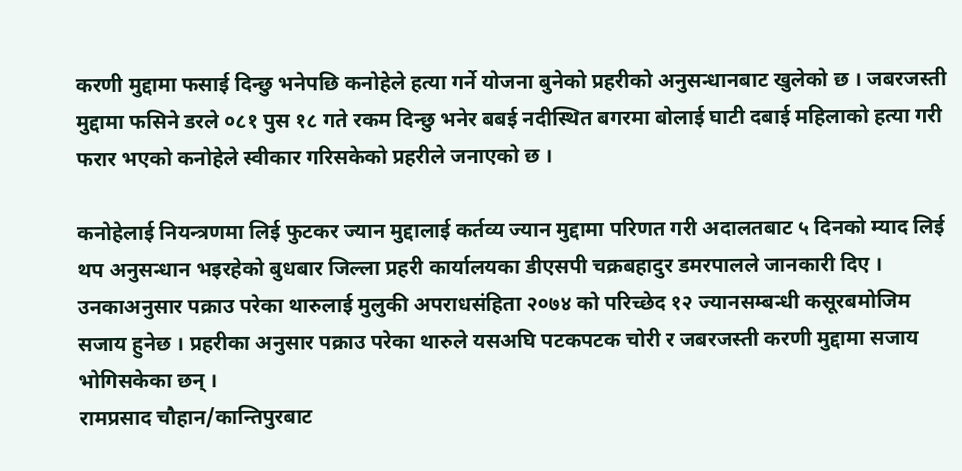करणी मुद्दामा फसाई दिन्छु भनेपछि कनोहेले हत्या गर्ने योजना बुनेको प्रहरीको अनुसन्धानबाट खुलेको छ । जबरजस्ती मुद्दामा फसिने डरले ०८१ पुस १८ गते रकम दिन्छु भनेर बबई नदीस्थित बगरमा बोलाई घाटी दबाई महिलाको हत्या गरी फरार भएको कनोहेले स्वीकार गरिसकेको प्रहरीले जनाएको छ ।

कनोहेलाई नियन्त्रणमा लिई फुटकर ज्यान मुद्दालाई कर्तव्य ज्यान मुद्दामा परिणत गरी अदालतबाट ५ दिनको म्याद लिई थप अनुसन्धान भइरहेको बुधबार जिल्ला प्रहरी कार्यालयका डीएसपी चक्रबहादुर डमरपालले जानकारी दिए । उनकाअनुसार पक्राउ परेका थारुलाई मुलुकी अपराधसंहिता २०७४ को परिच्छेद १२ ज्यानसम्बन्धी कसूरबमोजिम सजाय हुनेछ । प्रहरीका अनुसार पक्राउ परेका थारुले यसअघि पटकपटक चोरी र जबरजस्ती करणी मुद्दामा सजाय भोगिसकेका छन् ।
रामप्रसाद चौहान/कान्तिपुरबाट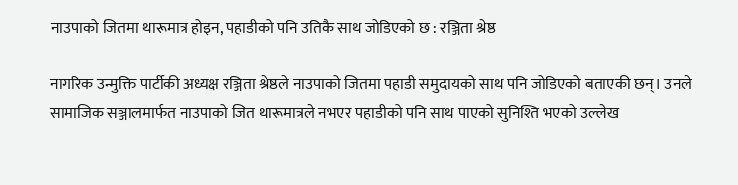नाउपाको जितमा थारूमात्र होइन, पहाडीको पनि उतिकै साथ जोडिएको छ : रञ्जिता श्रेष्ठ

नागरिक उन्मुक्ति पार्टीकी अध्यक्ष रञ्जिता श्रेष्ठले नाउपाको जितमा पहाडी समुदायको साथ पनि जोडिएको बताएकी छन्। उनले सामाजिक सञ्जालमार्फत नाउपाको जित थारूमात्रले नभएर पहाडीको पनि साथ पाएको सुनिश्ति भएको उल्लेख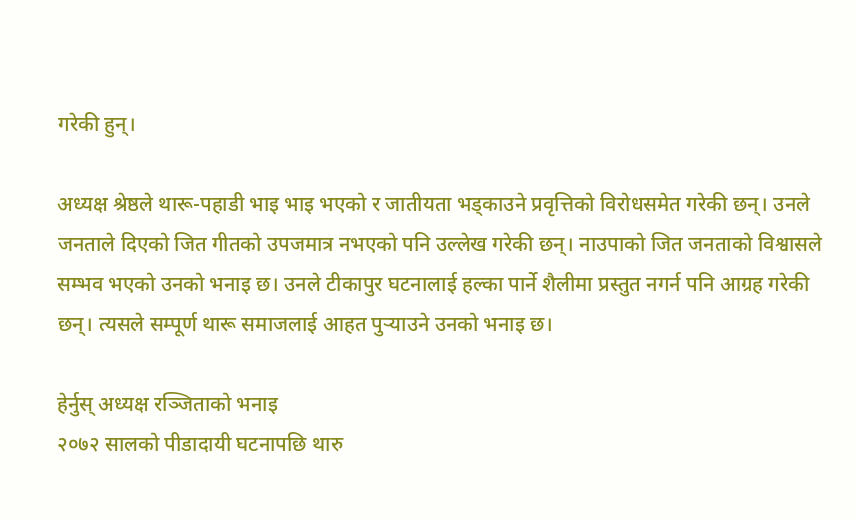गरेकी हुन्।

अध्यक्ष श्रेष्ठले थारू-पहाडी भाइ भाइ भएको र जातीयता भड्काउने प्रवृत्तिको विरोधसमेत गरेकी छन्। उनले जनताले दिएको जित गीतको उपजमात्र नभएको पनि उल्लेख गरेकी छन्। नाउपाको जित जनताको विश्वासले सम्भव भएको उनको भनाइ छ। उनले टीकापुर घटनालाई हल्का पार्ने शैलीमा प्रस्तुत नगर्न पनि आग्रह गरेकी छन्। त्यसले सम्पूर्ण थारू समाजलाई आहत पुर्‍याउने उनको भनाइ छ।

हेर्नुस् अध्यक्ष रञ्जिताको भनाइ
२०७२ सालको पीडादायी घटनापछि थारु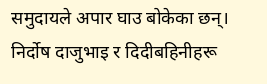समुदायले अपार घाउ बोकेका छन्। निर्दोष दाजुभाइ र दिदीबहिनीहरू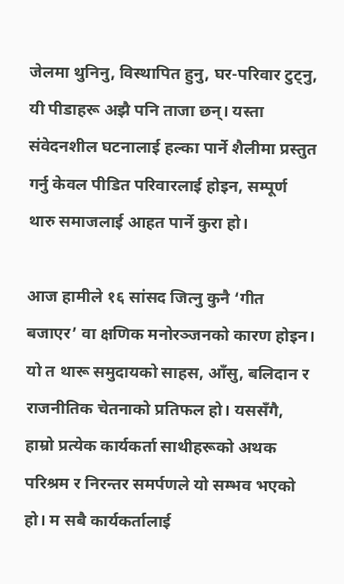जेलमा थुनिनु, विस्थापित हुनु, घर-परिवार टुट्नु, यी पीडाहरू अझै पनि ताजा छन्। यस्ता संवेदनशील घटनालाई हल्का पार्ने शैलीमा प्रस्तुत गर्नु केवल पीडित परिवारलाई होइन, सम्पूर्ण थारु समाजलाई आहत पार्ने कुरा हो।

आज हामीले १६ सांसद जित्नु कुनै ‘गीत बजाएर’ वा क्षणिक मनोरञ्जनको कारण होइन। यो त थारू समुदायको साहस, आँसु, बलिदान र राजनीतिक चेतनाको प्रतिफल हो। यससँगै, हाम्रो प्रत्येक कार्यकर्ता साथीहरूको अथक परिश्रम र निरन्तर समर्पणले यो सम्भव भएको हो। म सबै कार्यकर्तालाई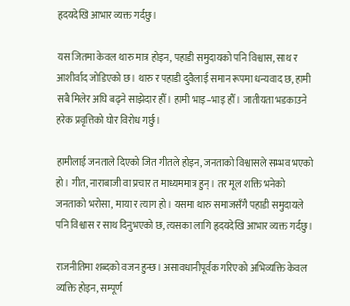हृदयदेखि आभार व्यक्त गर्दछु।

यस जितमा केवल थारु मात्र होइन, पहाडी समुदायको पनि विश्वास, साथ र आशीर्वाद जोडिएको छ। थारु र पहाडी दुवैलाई समान रूपमा धन्यवाद छ, हामी सबै मिलेर अघि बढ्ने साझेदार हौँ। हामी भाइ–भाइ हौँ। जातीयता भडकाउने हरेक प्रवृत्तिको घोर विरोध गर्छु।

हामीलाई जनताले दिएको जित गीतले होइन, जनताको विश्वासले सम्भव भएको हो। गीत, नाराबाजी वा प्रचार त माध्यममात्र हुन्। तर मूल शक्ति भनेको जनताको भरोसा, माया र त्याग हो। यसमा थारु समाजसँगै पहाडी समुदायले पनि विश्वास र साथ दिनुभएको छ, त्यसका लागि हृदयदेखि आभार व्यक्त गर्दछु।

राजनीतिमा शब्दको वजन हुन्छ। असावधानीपूर्वक गरिएको अभिव्यक्ति केवल व्यक्ति होइन, सम्पूर्ण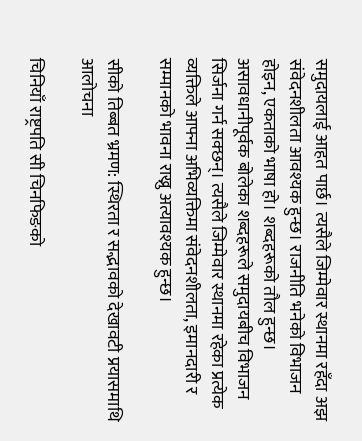समुदायलाई आहत पार्छ। त्यसैले जिम्मेवार स्थानमा रहँदा अझ संवेदनशीलता आवश्यक हुन्छ। राजनीति भनेको विभाजन होइन, एकताको भाषा हो। शब्दहरूको तौल हुन्छ। असावधानीपूर्वक बोलेका शब्दहरूले समुदायबीच विभाजन सिर्जना गर्न सक्छन्। त्यसैले जिम्मेवार स्थानमा रहेका प्रत्येक व्यक्तिले आफ्ना अभिव्यक्तिमा संवेदनशीलता, इमानदारी र सम्मानको भावना राख्नु अत्यावश्यक हुन्छ।

सीको तिब्बत भ्रमण: स्थिरता र सद्भावको देखावटी प्रयासमाथि आलोचना

चिनियाँ राष्ट्रपति सी चिनफिङको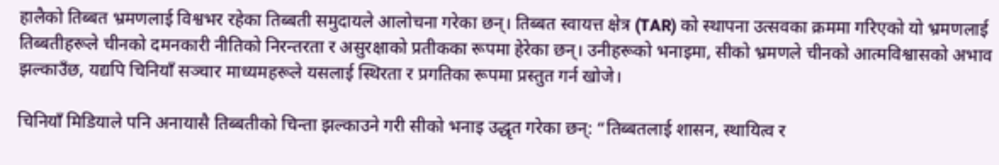हालैको तिब्बत भ्रमणलाई विश्वभर रहेका तिब्बती समुदायले आलोचना गरेका छन्। तिब्बत स्वायत्त क्षेत्र (TAR) को स्थापना उत्सवका क्रममा गरिएको यो भ्रमणलाई तिब्बतीहरूले चीनको दमनकारी नीतिको निरन्तरता र असुरक्षाको प्रतीकका रूपमा हेरेका छन्। उनीहरूको भनाइमा, सीको भ्रमणले चीनको आत्मविश्वासको अभाव झल्काउँछ, यद्यपि चिनियाँ सञ्चार माध्यमहरूले यसलाई स्थिरता र प्रगतिका रूपमा प्रस्तुत गर्न खोजे।

चिनियाँ मिडियाले पनि अनायासै तिब्बतीको चिन्ता झल्काउने गरी सीको भनाइ उद्धृत गरेका छन्: “तिब्बतलाई शासन, स्थायित्व र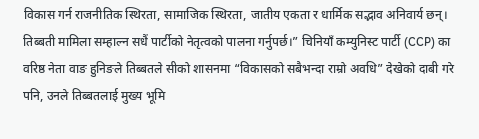विकास गर्न राजनीतिक स्थिरता, सामाजिक स्थिरता, जातीय एकता र धार्मिक सद्भाव अनिवार्य छन्। तिब्बती मामिला सम्हाल्न सधैं पार्टीको नेतृत्वको पालना गर्नुपर्छ।” चिनियाँ कम्युनिस्ट पार्टी (CCP) का वरिष्ठ नेता वाङ हुनिङले तिब्बतले सीको शासनमा “विकासको सबैभन्दा राम्रो अवधि” देखेको दाबी गरे पनि, उनले तिब्बतलाई मुख्य भूमि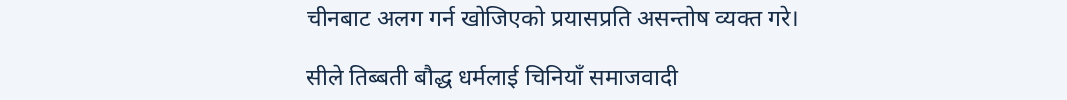चीनबाट अलग गर्न खोजिएको प्रयासप्रति असन्तोष व्यक्त गरे।

सीले तिब्बती बौद्ध धर्मलाई चिनियाँ समाजवादी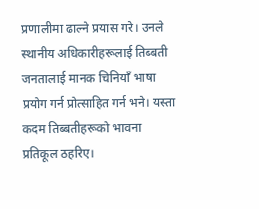प्रणालीमा ढाल्ने प्रयास गरे। उनले स्थानीय अधिकारीहरूलाई तिब्बती जनतालाई मानक चिनियाँ भाषा प्रयोग गर्न प्रोत्साहित गर्न भने। यस्ता कदम तिब्बतीहरूको भावना प्रतिकूल ठहरिए।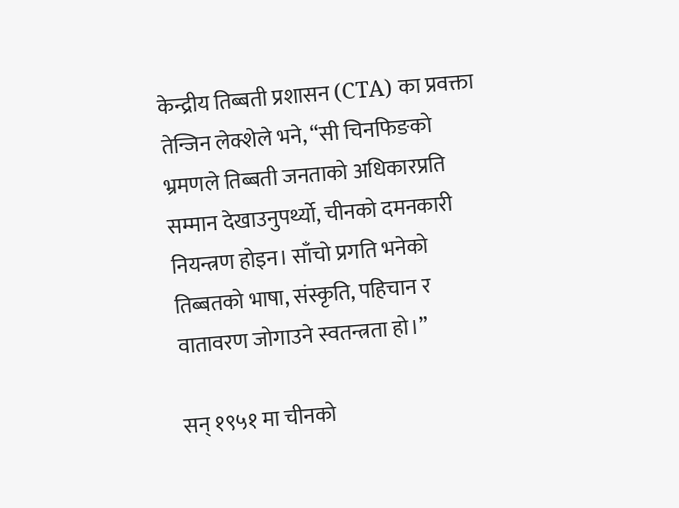केन्द्रीय तिब्बती प्रशासन (CTA) का प्रवक्ता तेन्जिन लेक्शेले भने, “सी चिनफिङको भ्रमणले तिब्बती जनताको अधिकारप्रति सम्मान देखाउनुपर्थ्यो, चीनको दमनकारी नियन्त्रण होइन। साँचो प्रगति भनेको तिब्बतको भाषा, संस्कृति, पहिचान र वातावरण जोगाउने स्वतन्त्रता हो।”

सन् १९५१ मा चीनको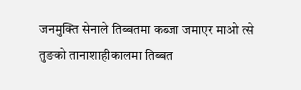जनमुक्ति सेनाले तिब्बतमा कब्जा जमाएर माओ त्से तुङको तानाशाहीकालमा तिब्बत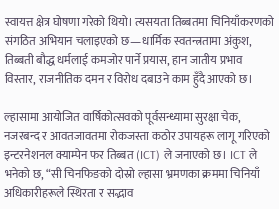स्वायत्त क्षेत्र घोषणा गरेको थियो। त्यसयता तिब्बतमा चिनियाँकरणको संगठित अभियान चलाइएको छ—धार्मिक स्वतन्त्रतामा अंकुश, तिब्बती बौद्ध धर्मलाई कमजोर पार्ने प्रयास, हान जातीय प्रभाव विस्तार, राजनीतिक दमन र विरोध दबाउने काम हुँदै आएको छ।

ल्हासामा आयोजित वार्षिकोत्सवको पूर्वसन्ध्यामा सुरक्षा चेक, नजरबन्द र आवतजावतमा रोकजस्ता कठोर उपायहरू लागू गरिएको इन्टरनेशनल क्याम्पेन फर तिब्बत (ICT) ले जनाएको छ। ICT ले भनेको छ, “सी चिनफिङको दोस्रो ल्हासा भ्रमणका क्रममा चिनियाँ अधिकारीहरूले स्थिरता र सद्भाव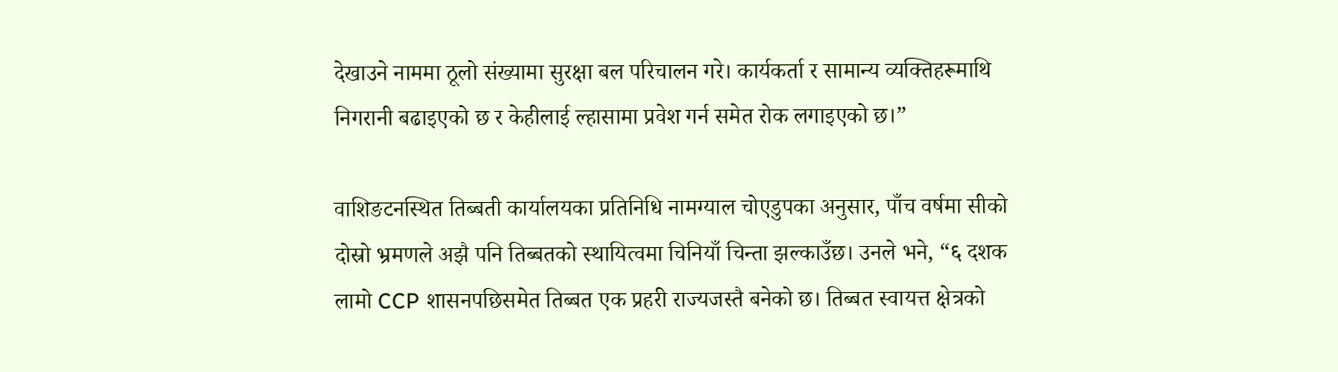देखाउने नाममा ठूलो संख्यामा सुरक्षा बल परिचालन गरे। कार्यकर्ता र सामान्य व्यक्तिहरूमाथि निगरानी बढाइएको छ र केहीलाई ल्हासामा प्रवेश गर्न समेत रोक लगाइएको छ।”

वाशिङटनस्थित तिब्बती कार्यालयका प्रतिनिधि नामग्याल चोएडुपका अनुसार, पाँच वर्षमा सीको दोस्रो भ्रमणले अझै पनि तिब्बतको स्थायित्वमा चिनियाँ चिन्ता झल्काउँछ। उनले भने, “६ दशक लामो CCP शासनपछिसमेत तिब्बत एक प्रहरी राज्यजस्तै बनेको छ। तिब्बत स्वायत्त क्षेत्रको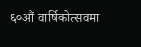६०औं वार्षिकोत्सवमा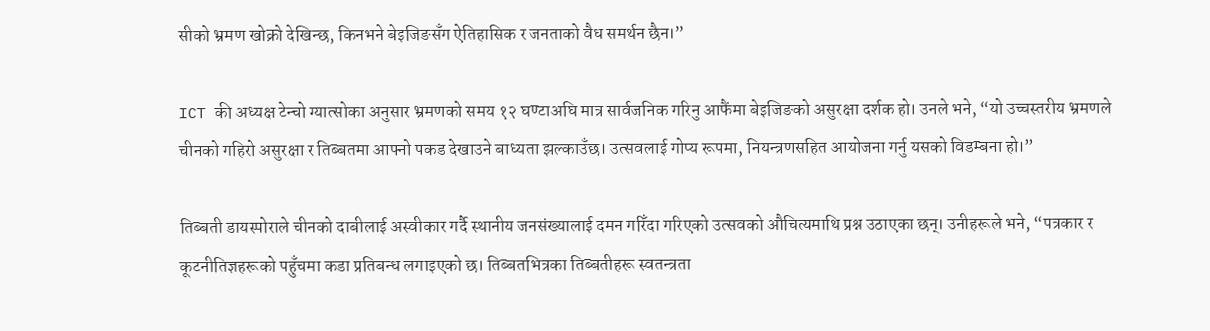सीको भ्रमण खोक्रो देखिन्छ, किनभने बेइजिङसँग ऐतिहासिक र जनताको वैध समर्थन छैन।”

ICT की अध्यक्ष टेन्चो ग्यात्सोका अनुसार भ्रमणको समय १२ घण्टाअघि मात्र सार्वजनिक गरिनु आफैंमा बेइजिङको असुरक्षा दर्शक हो। उनले भने, “यो उच्चस्तरीय भ्रमणले चीनको गहिरो असुरक्षा र तिब्बतमा आफ्नो पकड देखाउने बाध्यता झल्काउँछ। उत्सवलाई गोप्य रूपमा, नियन्त्रणसहित आयोजना गर्नु यसको विडम्बना हो।”

तिब्बती डायस्पोराले चीनको दाबीलाई अस्वीकार गर्दै स्थानीय जनसंख्यालाई दमन गरिँदा गरिएको उत्सवको औचित्यमाथि प्रश्न उठाएका छन्। उनीहरूले भने, “पत्रकार र कूटनीतिज्ञहरूको पहुँचमा कडा प्रतिबन्ध लगाइएको छ। तिब्बतभित्रका तिब्बतीहरू स्वतन्त्रता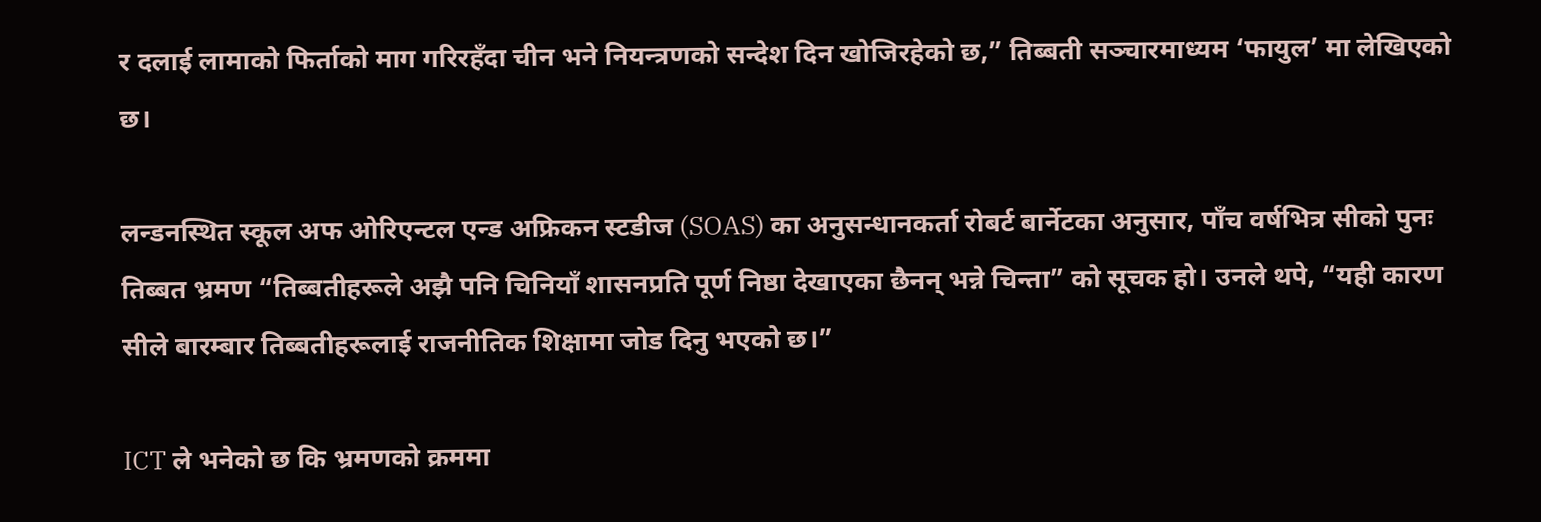र दलाई लामाको फिर्ताको माग गरिरहँदा चीन भने नियन्त्रणको सन्देश दिन खोजिरहेको छ,” तिब्बती सञ्चारमाध्यम ‘फायुल’ मा लेखिएको छ।

लन्डनस्थित स्कूल अफ ओरिएन्टल एन्ड अफ्रिकन स्टडीज (SOAS) का अनुसन्धानकर्ता रोबर्ट बार्नेटका अनुसार, पाँच वर्षभित्र सीको पुनः तिब्बत भ्रमण “तिब्बतीहरूले अझै पनि चिनियाँ शासनप्रति पूर्ण निष्ठा देखाएका छैनन् भन्ने चिन्ता” को सूचक हो। उनले थपे, “यही कारण सीले बारम्बार तिब्बतीहरूलाई राजनीतिक शिक्षामा जोड दिनु भएको छ।”

ICT ले भनेको छ कि भ्रमणको क्रममा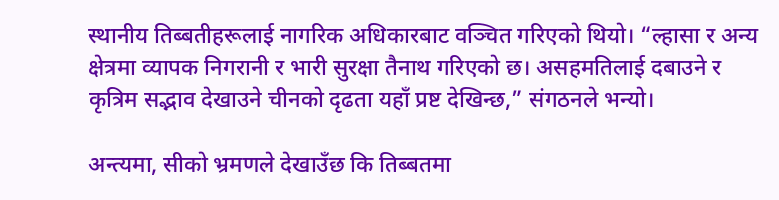स्थानीय तिब्बतीहरूलाई नागरिक अधिकारबाट वञ्चित गरिएको थियो। “ल्हासा र अन्य क्षेत्रमा व्यापक निगरानी र भारी सुरक्षा तैनाथ गरिएको छ। असहमतिलाई दबाउने र कृत्रिम सद्भाव देखाउने चीनको दृढता यहाँ प्रष्ट देखिन्छ,” संगठनले भन्यो।

अन्त्यमा, सीको भ्रमणले देखाउँछ कि तिब्बतमा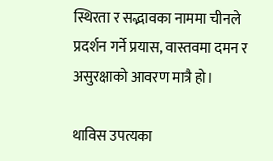स्थिरता र सद्भावका नाममा चीनले प्रदर्शन गर्ने प्रयास, वास्तवमा दमन र असुरक्षाको आवरण मात्रै हो।

थाविस उपत्यका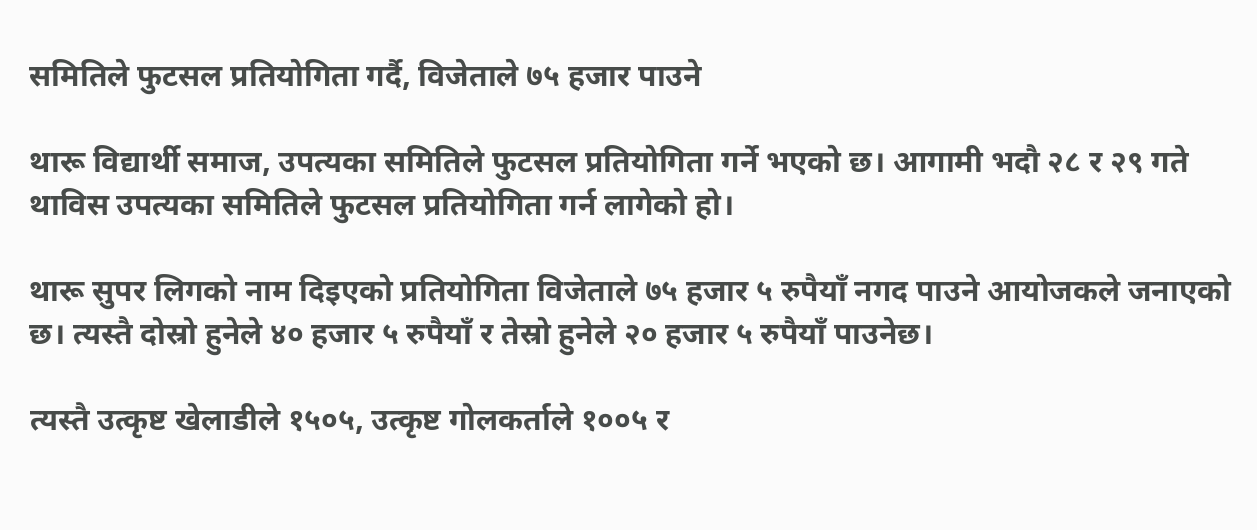समितिले फुटसल प्रतियोगिता गर्दै, विजेताले ७५ हजार पाउने

थारू विद्यार्थी समाज, उपत्यका समितिले फुटसल प्रतियोगिता गर्ने भएको छ। आगामी भदौ २८ र २९ गते थाविस उपत्यका समितिले फुटसल प्रतियोगिता गर्न लागेको हो।

थारू सुपर लिगको नाम दिइएको प्रतियोगिता विजेताले ७५ हजार ५ रुपैयाँ नगद पाउने आयोजकले जनाएको छ। त्यस्तै दोस्रो हुनेले ४० हजार ५ रुपैयाँ र तेस्रो हुनेले २० हजार ५ रुपैयाँ पाउनेछ।

त्यस्तै उत्कृष्ट खेलाडीले १५०५, उत्कृष्ट गोलकर्ताले १००५ र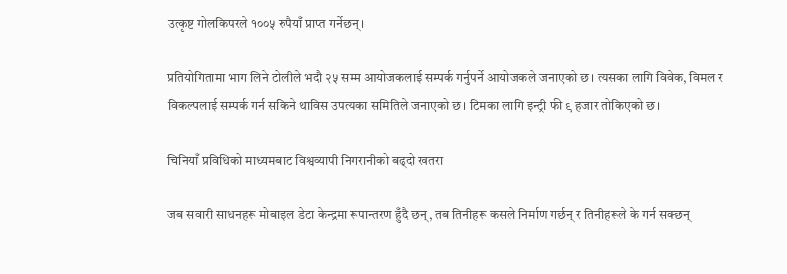उत्कृष्ट गोलकिपरले १००५ रुपैयाँ प्राप्त गर्नेछन्।

प्रतियोगितामा भाग लिने टोलीले भदौ २५ सम्म आयोजकलाई सम्पर्क गर्नुपर्ने आयोजकले जनाएको छ। त्यसका लागि विवेक, विमल र विकल्पलाई सम्पर्क गर्न सकिने थाविस उपत्यका समितिले जनाएको छ। टिमका लागि इन्ट्री फी ९ हजार तोकिएको छ।

चिनियाँ प्रविधिको माध्यमबाट विश्वव्यापी निगरानीको बढ्दो खतरा

जब सवारी साधनहरू मोबाइल डेटा केन्द्रमा रूपान्तरण हुँदै छन्, तब तिनीहरू कसले निर्माण गर्छन् र तिनीहरूले के गर्न सक्छन्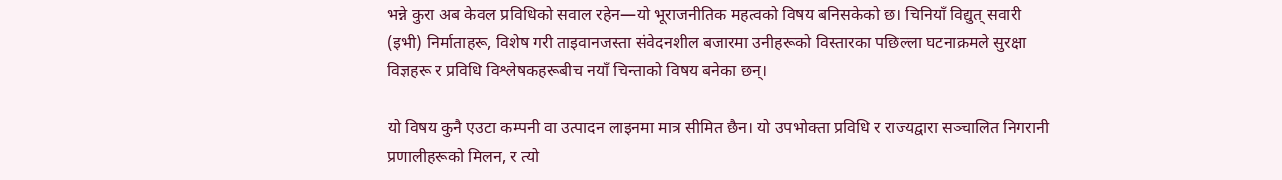भन्ने कुरा अब केवल प्रविधिको सवाल रहेन—यो भूराजनीतिक महत्वको विषय बनिसकेको छ। चिनियाँ विद्युत् सवारी (इभी) निर्माताहरू, विशेष गरी ताइवानजस्ता संवेदनशील बजारमा उनीहरूको विस्तारका पछिल्ला घटनाक्रमले सुरक्षा विज्ञहरू र प्रविधि विश्लेषकहरूबीच नयाँ चिन्ताको विषय बनेका छन्।

यो विषय कुनै एउटा कम्पनी वा उत्पादन लाइनमा मात्र सीमित छैन। यो उपभोक्ता प्रविधि र राज्यद्वारा सञ्चालित निगरानी प्रणालीहरूको मिलन, र त्यो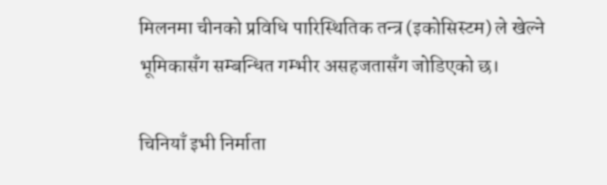मिलनमा चीनको प्रविधि पारिस्थितिक तन्त्र (इकोसिस्टम) ले खेल्ने भूमिकासँग सम्बन्धित गम्भीर असहजतासँग जोडिएको छ।

चिनियाँ इभी निर्माता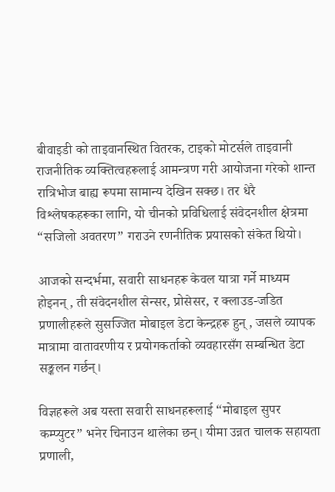बीवाइडी को ताइवानस्थित वितरक, टाइको मोटर्सले ताइवानी राजनीतिक व्यक्तित्वहरूलाई आमन्त्रण गरी आयोजना गरेको शान्त रात्रिभोज बाह्य रूपमा सामान्य देखिन सक्छ। तर धेरै विश्लेषकहरूका लागि, यो चीनको प्रविधिलाई संवेदनशील क्षेत्रमा “सजिलो अवतरण” गराउने रणनीतिक प्रयासको संकेत थियो।

आजको सन्दर्भमा, सवारी साधनहरू केवल यात्रा गर्ने माध्यम होइनन्, ती संवेदनशील सेन्सर, प्रोसेसर, र क्लाउड-जडित प्रणालीहरूले सुसज्जित मोबाइल डेटा केन्द्रहरू हुन्, जसले व्यापक मात्रामा वातावरणीय र प्रयोगकर्ताको व्यवहारसँग सम्बन्धित डेटा सङ्कलन गर्छन्।

विज्ञहरूले अब यस्ता सवारी साधनहरूलाई “मोबाइल सुपर कम्प्युटर” भनेर चिनाउन थालेका छन्। यीमा उन्नत चालक सहायता प्रणाली,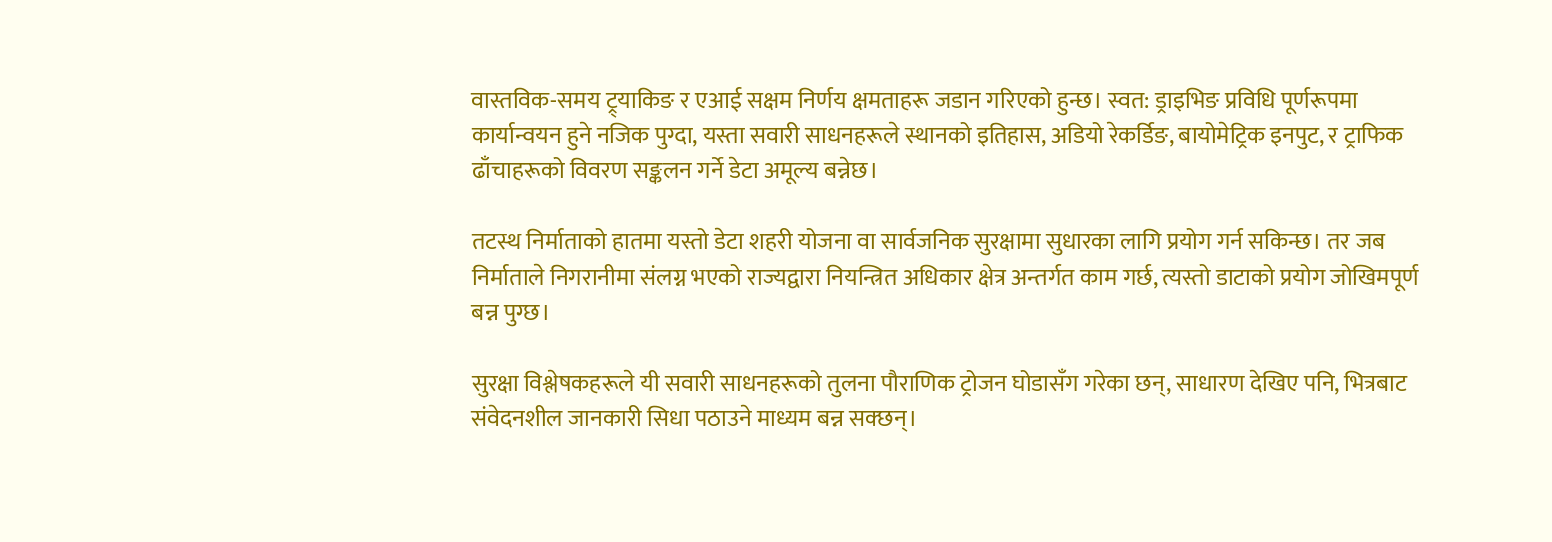वास्तविक-समय ट्र्याकिङ र एआई सक्षम निर्णय क्षमताहरू जडान गरिएको हुन्छ। स्वत: ड्राइभिङ प्रविधि पूर्णरूपमा कार्यान्वयन हुने नजिक पुग्दा, यस्ता सवारी साधनहरूले स्थानको इतिहास, अडियो रेकर्डिङ, बायोमेट्रिक इनपुट, र ट्राफिक ढाँचाहरूको विवरण सङ्कलन गर्ने डेटा अमूल्य बन्नेछ।

तटस्थ निर्माताको हातमा यस्तो डेटा शहरी योजना वा सार्वजनिक सुरक्षामा सुधारका लागि प्रयोग गर्न सकिन्छ। तर जब निर्माताले निगरानीमा संलग्न भएको राज्यद्वारा नियन्त्रित अधिकार क्षेत्र अन्तर्गत काम गर्छ, त्यस्तो डाटाको प्रयोग जोखिमपूर्ण बन्न पुग्छ।

सुरक्षा विश्लेषकहरूले यी सवारी साधनहरूको तुलना पौराणिक ट्रोजन घोडासँग गरेका छन्, साधारण देखिए पनि, भित्रबाट संवेदनशील जानकारी सिधा पठाउने माध्यम बन्न सक्छन्।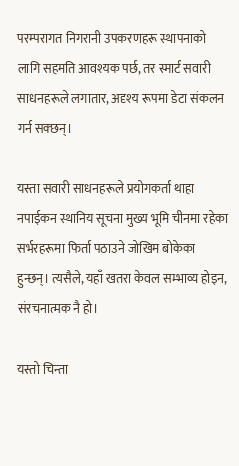परम्परागत निगरानी उपकरणहरू स्थापनाको लागि सहमति आवश्यक पर्छ, तर स्मार्ट सवारी साधनहरूले लगातार, अदृश्य रूपमा डेटा संकलन गर्न सक्छन्।

यस्ता सवारी साधनहरूले प्रयोगकर्ता थाहा नपाईकन स्थानिय सूचना मुख्य भूमि चीनमा रहेका सर्भरहरूमा फिर्ता पठाउने जोखिम बोकेका हुन्छन्। त्यसैले, यहाँ खतरा केवल सम्भाव्य होइन, संरचनात्मक नै हो।

यस्तो चिन्ता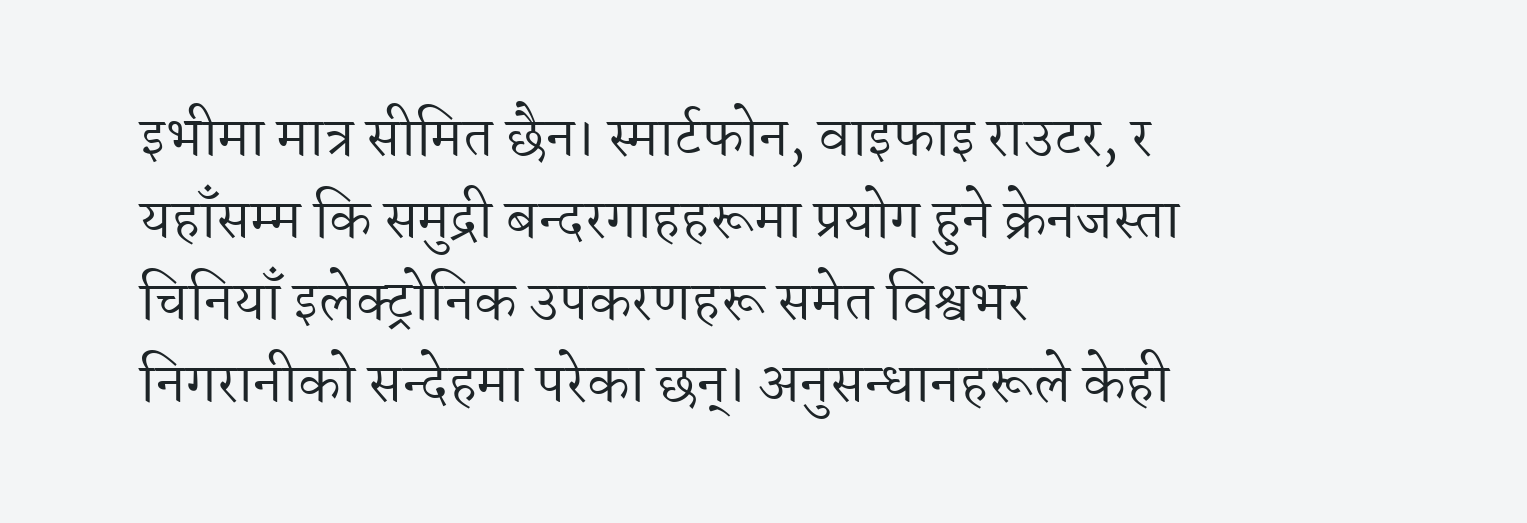इभीमा मात्र सीमित छैन। स्मार्टफोन, वाइफाइ राउटर, र यहाँसम्म कि समुद्री बन्दरगाहहरूमा प्रयोग हुने क्रेनजस्ता चिनियाँ इलेक्ट्रोनिक उपकरणहरू समेत विश्वभर निगरानीको सन्देहमा परेका छन्। अनुसन्धानहरूले केही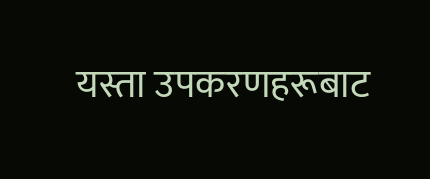यस्ता उपकरणहरूबाट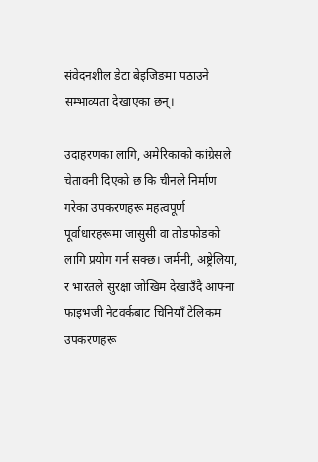संवेदनशील डेटा बेइजिङमा पठाउने सम्भाव्यता देखाएका छन्।

उदाहरणका लागि, अमेरिकाको कांग्रेसले चेतावनी दिएको छ कि चीनले निर्माण गरेका उपकरणहरू महत्वपूर्ण पूर्वाधारहरूमा जासुसी वा तोडफोडको लागि प्रयोग गर्न सक्छ। जर्मनी, अष्ट्रेलिया, र भारतले सुरक्षा जोखिम देखाउँदै आफ्ना फाइभजी नेटवर्कबाट चिनियाँ टेलिकम उपकरणहरू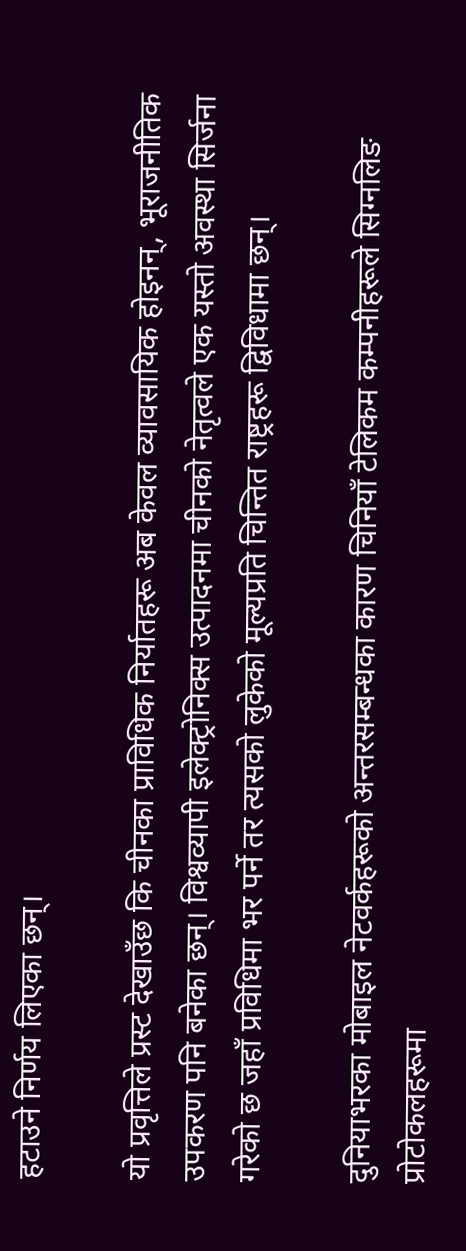हटाउने निर्णय लिएका छन्।

यो प्रवृत्तिले प्रस्ट देखाउँछ कि चीनका प्राविधिक निर्यातहरू अब केवल व्यावसायिक होइनन्, भूराजनीतिक उपकरण पनि बनेका छन्। विश्वव्यापी इलेक्ट्रोनिक्स उत्पादनमा चीनको नेतृत्वले एक यस्तो अवस्था सिर्जना गरेको छ जहाँ प्रविधिमा भर पर्ने तर त्यसको लुकेको मूल्यप्रति चिन्तित राष्ट्रहरू द्विविधामा छन्।

दुनियाभरका मोबाइल नेटवर्कहरूको अन्तरसम्बन्धका कारण चिनियाँ टेलिकम कम्पनीहरूले सिग्नलिङ प्रोटोकलहरूमा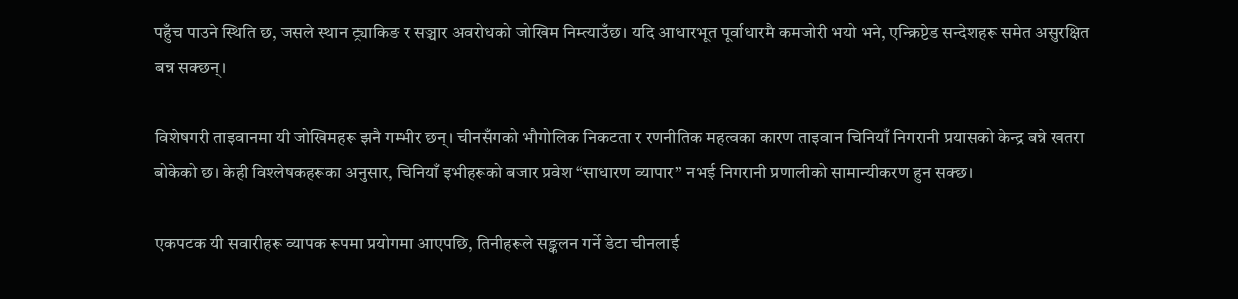पहुँच पाउने स्थिति छ, जसले स्थान ट्र्याकिङ र सञ्चार अवरोधको जोखिम निम्त्याउँछ। यदि आधारभूत पूर्वाधारमै कमजोरी भयो भने, एन्क्रिप्टेड सन्देशहरू समेत असुरक्षित बन्न सक्छन्।

विशेषगरी ताइवानमा यी जोखिमहरू झनै गम्भीर छन्। चीनसँगको भौगोलिक निकटता र रणनीतिक महत्वका कारण ताइवान चिनियाँ निगरानी प्रयासको केन्द्र बन्ने खतरा बोकेको छ। केही विश्लेषकहरूका अनुसार, चिनियाँ इभीहरूको बजार प्रवेश “साधारण व्यापार” नभई निगरानी प्रणालीको सामान्यीकरण हुन सक्छ।

एकपटक यी सवारीहरू व्यापक रूपमा प्रयोगमा आएपछि, तिनीहरूले सङ्कलन गर्ने डेटा चीनलाई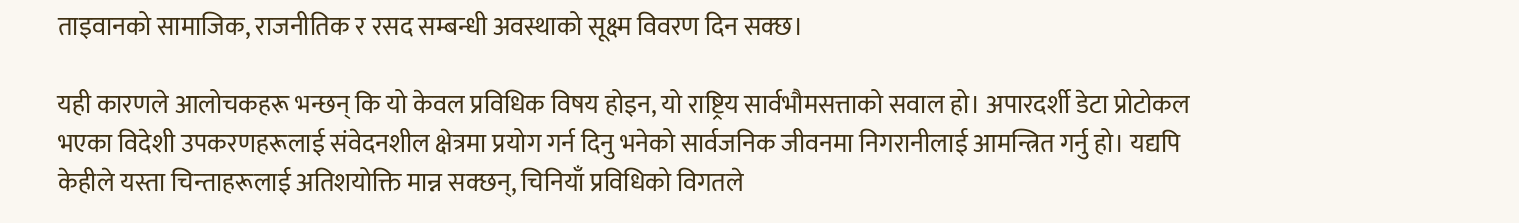ताइवानको सामाजिक, राजनीतिक र रसद सम्बन्धी अवस्थाको सूक्ष्म विवरण दिन सक्छ।

यही कारणले आलोचकहरू भन्छन् कि यो केवल प्रविधिक विषय होइन, यो राष्ट्रिय सार्वभौमसत्ताको सवाल हो। अपारदर्शी डेटा प्रोटोकल भएका विदेशी उपकरणहरूलाई संवेदनशील क्षेत्रमा प्रयोग गर्न दिनु भनेको सार्वजनिक जीवनमा निगरानीलाई आमन्त्रित गर्नु हो। यद्यपि केहीले यस्ता चिन्ताहरूलाई अतिशयोक्ति मान्न सक्छन्, चिनियाँ प्रविधिको विगतले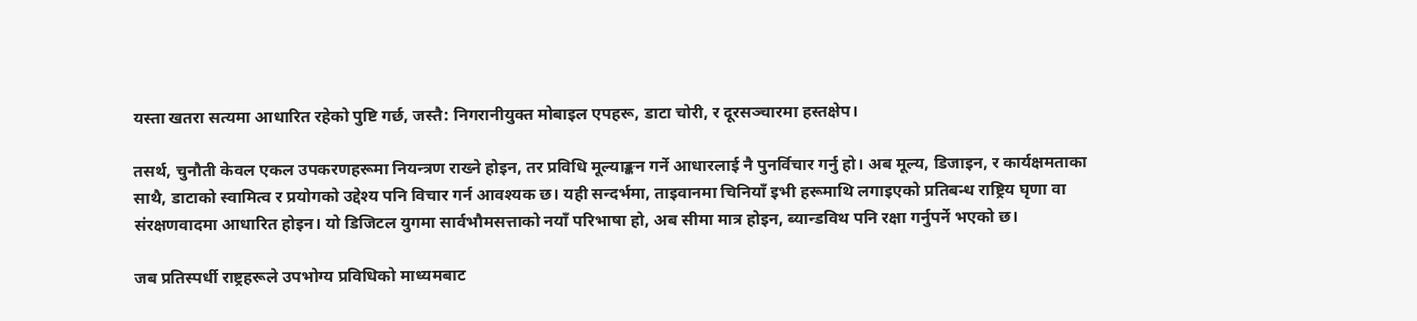यस्ता खतरा सत्यमा आधारित रहेको पुष्टि गर्छ, जस्तै: निगरानीयुक्त मोबाइल एपहरू, डाटा चोरी, र दूरसञ्चारमा हस्तक्षेप।

तसर्थ, चुनौती केवल एकल उपकरणहरूमा नियन्त्रण राख्ने होइन, तर प्रविधि मूल्याङ्कन गर्ने आधारलाई नै पुनर्विचार गर्नु हो। अब मूल्य, डिजाइन, र कार्यक्षमताका साथै, डाटाको स्वामित्व र प्रयोगको उद्देश्य पनि विचार गर्न आवश्यक छ। यही सन्दर्भमा, ताइवानमा चिनियाँ इभी हरूमाथि लगाइएको प्रतिबन्ध राष्ट्रिय घृणा वा संरक्षणवादमा आधारित होइन। यो डिजिटल युगमा सार्वभौमसत्ताको नयाँ परिभाषा हो, अब सीमा मात्र होइन, ब्यान्डविथ पनि रक्षा गर्नुपर्ने भएको छ।

जब प्रतिस्पर्धी राष्ट्रहरूले उपभोग्य प्रविधिको माध्यमबाट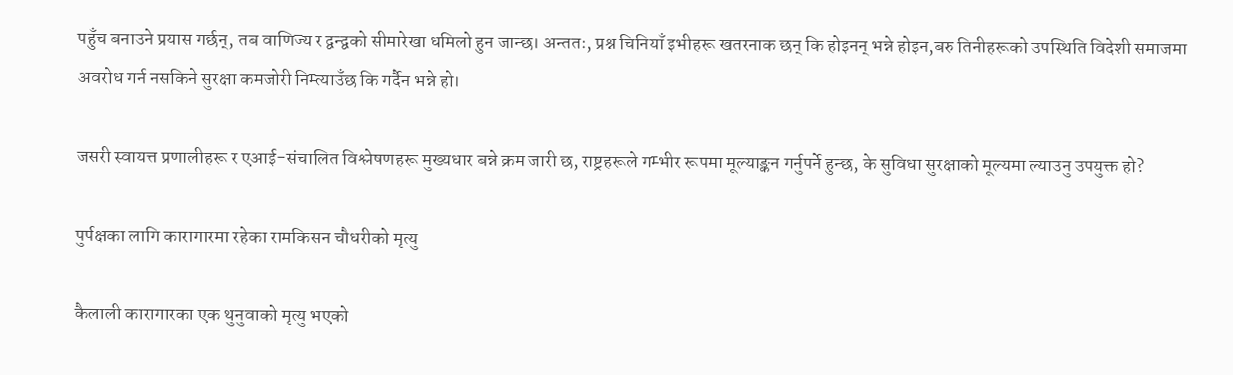पहुँच बनाउने प्रयास गर्छन्, तब वाणिज्य र द्वन्द्वको सीमारेखा धमिलो हुन जान्छ। अन्ततः, प्रश्न चिनियाँ इभीहरू खतरनाक छन् कि होइनन् भन्ने होइन,बरु तिनीहरूको उपस्थिति विदेशी समाजमा अवरोध गर्न नसकिने सुरक्षा कमजोरी निम्त्याउँछ कि गर्दैन भन्ने हो।

जसरी स्वायत्त प्रणालीहरू र एआई-संचालित विश्लेषणहरू मुख्यधार बन्ने क्रम जारी छ, राष्ट्रहरूले गम्भीर रूपमा मूल्याङ्कन गर्नुपर्ने हुन्छ, के सुविधा सुरक्षाको मूल्यमा ल्याउनु उपयुक्त हो?

पुर्पक्षका लागि कारागारमा रहेका रामकिसन चौधरीको मृत्यु

कैलाली कारागारका एक थुनुवाको मृत्यु भएको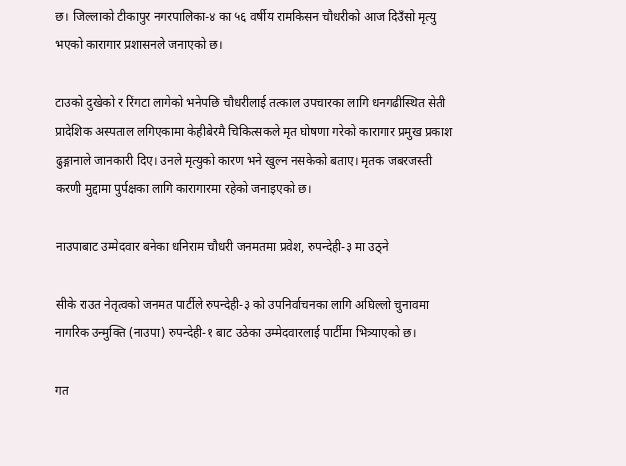छ। जिल्लाको टीकापुर नगरपालिका-४ का ५६ वर्षीय रामकिसन चौधरीको आज दिउँसो मृत्यु भएको कारागार प्रशासनले जनाएको छ।

टाउको दुखेको र रिंगटा लागेको भनेपछि चौधरीलाई तत्काल उपचारका लागि धनगढीस्थित सेती प्रादेशिक अस्पताल लगिएकामा केहीबेरमै चिकित्सकले मृत घोषणा गरेको कारागार प्रमुख प्रकाश ढुङ्गानाले जानकारी दिए। उनले मृत्युको कारण भने खुल्न नसकेको बताए। मृतक जबरजस्ती करणी मुद्दामा पुर्पक्षका लागि कारागारमा रहेको जनाइएको छ।

नाउपाबाट उम्मेदवार बनेका धनिराम चौधरी जनमतमा प्रवेश, रुपन्देही-३ मा उठ्ने

सीके राउत नेतृत्वको जनमत पार्टीले रुपन्देही-३ को उपनिर्वाचनका लागि अघिल्लो चुनावमा नागरिक उन्मुक्ति (नाउपा) रुपन्देही-१ बाट उठेका उम्मेदवारलाई पार्टीमा भित्र्याएको छ।

गत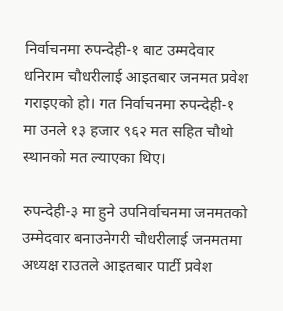निर्वाचनमा रुपन्देही-१ बाट उम्मदेवार धनिराम चौधरीलाई आइतबार जनमत प्रवेश गराइएको हो। गत निर्वाचनमा रुपन्देही-१ मा उनले १३ हजार ९६२ मत सहित चौथो स्थानको मत ल्याएका थिए।

रुपन्देही-३ मा हुने उपनिर्वाचनमा जनमतको उम्मेदवार बनाउनेगरी चौधरीलाई जनमतमा अध्यक्ष राउतले आइतबार पार्टी प्रवेश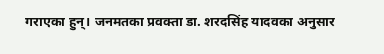गराएका हुन्। जनमतका प्रवक्ता डा. शरदसिंह यादवका अनुसार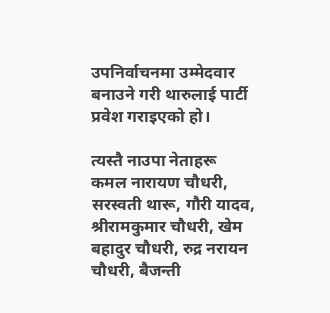उपनिर्वाचनमा उम्मेदवार बनाउने गरी थारुलाई पार्टी प्रवेश गराइएको हो।

त्यस्तै नाउपा नेताहरू कमल नारायण चौधरी, सरस्वती थारू, गौरी यादव, श्रीरामकुमार चौधरी, खेम बहादुर चौधरी, रुद्र नरायन चौधरी, बैजन्ती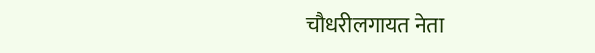चौधरीलगायत नेता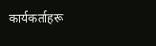कार्यकर्ताहरू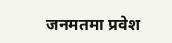जनमतमा प्रवेश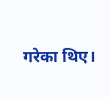गरेका थिए।